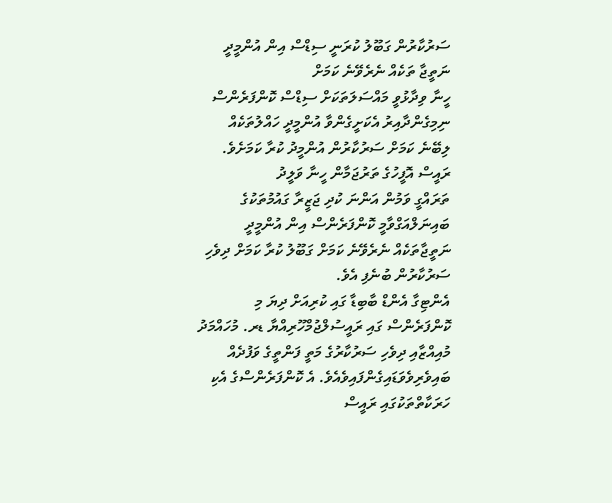ސަރުކާރުން ގަބޫލު ކުރަނީ ސިޑްސް އިން އުންމީދީ ނަތީޖާ ތަކެއް ނެރެވޭނެ ކަމަށް
ހީނާ ވިދާޅުވީ މައްސަލަތަކަށް ސިޑްސް ކޮންފަރެންސް ނިމިގެންދާއިރު އެކަށީގެންވާ އުންމީދީ ހައްލުތަކެއް ލިބޭނެ ކަމަށް ސަރުކާރުން އުންމީދު ކުރާ ކަމަށެވެ.
ރައީސް އޮފީހުގެ ތަރުޖަމާން ހީނާ ވަލީދު
ތަރައްގީ ވަމުން އަންނަ ކުދި ޖަޒީރާ ގައުމުތަކުގެ ބައިނަލްއަގްވާމީ ކޮންފަރެންސް އިން އުންމީދީ ނަތީޖާތަކެއް ނެރެވޭނެ ކަމަށް ގަބޫލު ކުރާ ކަމަށް ދިވެހި ސަރުކާރުން ބުނެފި އެވެ.
އެންޓިގާ އެންޑް ބާބިޑާ ގައި ކުރިއަށް ދިޔަ މި ކޮންފަރެންސް ގައި ރައީސުލްޖުމްހޫރިއްޔާ ޑރ. މުހައްމަދު މުއިއްޒާއި ދިވެހި ސަރުކާރުގެ މަތީ ފަންތީގެ ވަފުދެއް ބައިވެރިވެވަޑައިގެންފައިވެއެވެ. އެ ކޮންފަރެންސްގެ އެކި ހަރަކާތްތަކުގައި ރައީސް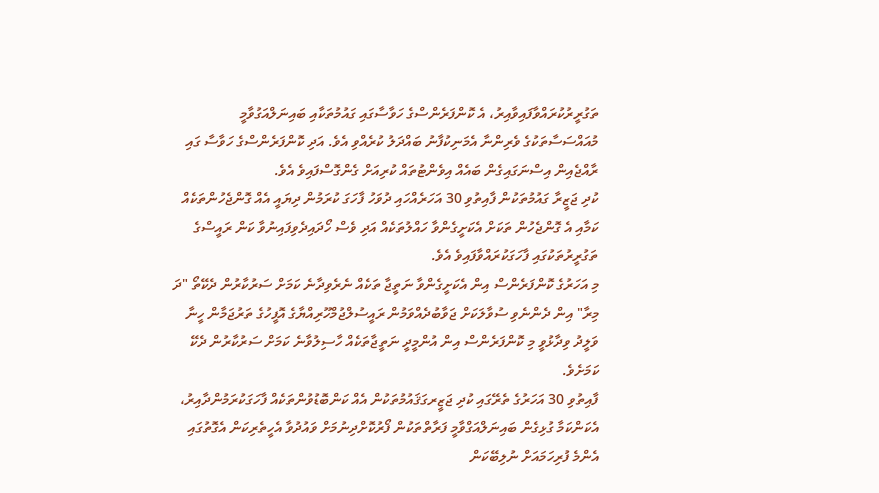ތަގުރީރުކުރައްވާފައިވާއިރު، އެ ކޮންފަރެންސްގެ ހަވާސާގައި ގައުމުތަކާއި ބައިނަލްއަގުވާމީ މުއައްސަސާތަކުގެ ވެރިންނާ އެމަނިކުފާނު ބައްދަލު ކުރެއްވި އެވެ. އަދި ކޮންފަރެންސްގެ ހަވާސާ ގައި ރާއްޖެއިން އިސްނަގައިގެން ބައެއް އިވެންޓުތައް ކުރިއަށް ގެންގޮސްފައިވެ އެވެ.
ކުދި ޖަޒީރާ ގައުމުތަކުން ފާއިތުވި 30 އަހަރެއްހައި ދުވަހު ފާހަގަ ކުރަމުން ދިޔައީ އެއް ގޮންޖެހުންތަކެއް ކަމާއި އެ ގޮންޖެހުން ތަކަށް އެކަށީގެންވާ ހައްލުތަކެއް އަދި ވެސް ހޯދައިދެވިފައިނުވާ ކަން ރައީސްގެ ތަގުރީރުތަކުގައި ފާހަގަކުރައްވާފައިވެ އެވެ.
މި އަހަރުގެ ކޮންފަރެންސް އިން އެކަށީގެންވާ ނަތީޖާ ތަކެއް ނެރެވިދާނެ ކަމަށް ސަރުކާރުން ދެކޭތޯ "ދަ މިރާ" އިން ދެންނެވި ސުވާލަކަށް ޖަވާބުދެއްވަމުން ރައީސުލްޖުމްހޫރިއްޔާގެ އޮފީހުގެ ތަރުޖަމާން ހީނާ ވަލީދު ވިދާޅުވީ މި ކޮންފަރެންސް އިން އުންމީދީ ނަތީޖާތަކެއް ހާސިލުވާނެ ކަމަށް ސަރުކާރުން ދެކޭ ކަމަށެވެ.
ފާއިތުވި 30 އަހަރުގެ ތެރޭގައި ކުދި ޖަޒީރގަޤައުމުތަކުން އެއް ކަންބޮޑުވުންތަކެއް ފާހަގަކުރަމުންދާއިރު، އެކަންކަމާ ގުޅިގެން ބައިނަލްއަގްވާމީ ފަރާތްތަކުން ފޯރުކޮށްދިނުމަށް ވައުދުވާ އެހީތެރިކަން އެގޮތުގައި އެންމެ ފުރިހަމައަށް ނުލިބޭކަން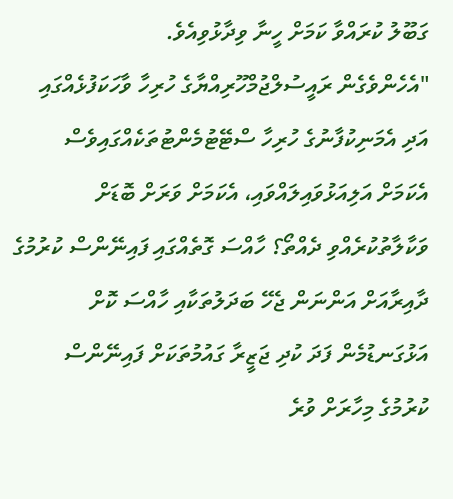ގަބޫލު ކުރައްވާ ކަމަށް ހީނާ ވިދާޅުވިއެވެ.
"އެހެންވެގެން ރައީސުލްޖުމްހޫރިއްޔާގެ ހުރިހާ ވާހަކަފުޅެއްގައި އަދި އެމަނިކުފާނުގެ ހުރިހާ ސްޓޭޓުމެންޓުތަކެއްގައިވެސް އެކަމަށް އަލިއަޅުވައިލައްވައި، އެކަމަށް ވަރަށް ބޮޑަށް ވަކާލާތުކުރެއްވި ދެއްތޯ؟ ހާއްސަ ގޮތެއްގައި ފައިނޭންސް ކުރުމުގެ ދާއިރާއަށް އަންނަން ޖެހޭ ބަދަލުތަކާއި ހާއްސަ ކޮށް އަޅުގަނޑުމެން ފަދަ ކުދި ޖަޒީރާ ގައުމުތަކަށް ފައިނޭންސް ކުރުމުގެ މިހާރަށް ވުރެ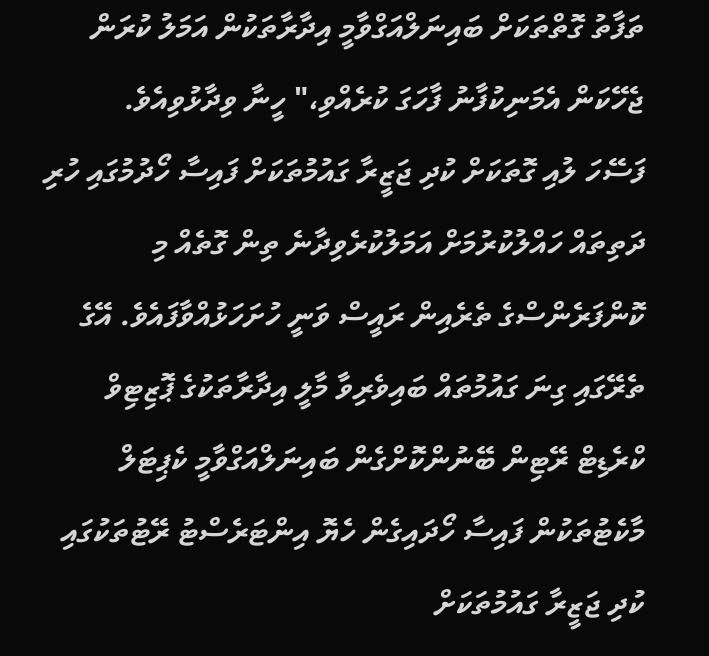ތަފާތު ގޮތްތަކަށް ބައިނަލްއަގްވާމީ އިދާރާތަކުން އަމަލު ކުރަން ޖެހޭކަން އެމަނިކުފާނު ފާހަގަ ކުރެއްވި،" ހީނާ ވިދާޅުވިއެވެ.
ފަސޭހަ ލުއި ގޮތަކަށް ކުދި ޖަޒީރާ ގައުމުތަކަށް ފައިސާ ހޯދުމުގައި ހުރި ދަތިތައް ހައްލުކުރުމަށް އަމަލުކުރެވިދާނެ ތިން ގޮތެއް މި ކޮންފަރެންސްގެ ތެރެއިން ރައީސް ވަނީ ހުށަހަޅުއްވާފައެވެ. އޭގެ ތެރޭގައި ގިނަ ގައުމުތައް ބައިވެރިވާ މާލީ އިދާރާތަކުގެ ޕޮޒިޓިވް ކްރެޑިޓް ރޭޓިން ބޭނުންކޮށްގެން ބައިނަލްއަގްވާމީ ކެޕިޓަލް މާކެޓުތަކުން ފައިސާ ހޯދައިގެން ހެޔޮ އިންޓަރެސްޓު ރޭޓުތަކުގައި ކުދި ޖަޒީރާ ގައުމުތަކަށް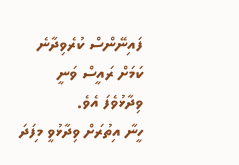ފައިނޭންސް ކުރެވިދާނެ ކަމަށް ރައީސް ވަނީ ވިދާޅުވެފަ އެވެ.
ހީނާ އިތުރަށް ވިދާޅުވީ މިފަދަ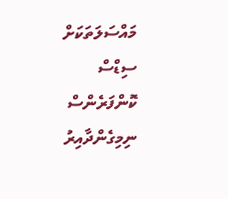މައްސަލަތަކަށް ސިޑްސް ކޮންފަރެންސް ނިމިގެންދާއިރު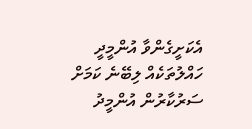އެކަށީގެންވާ އުންމީދީ ހައްލުތަކެއް ލިބޭނެ ކަމަށް ސަރުކާރުން އުންމީދު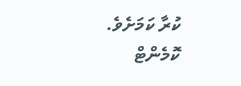ކުރާ ކަމަށެވެ.
ކޮމެންޓް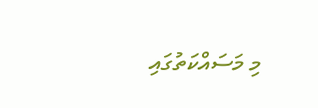މި މަސައްކަތުގައި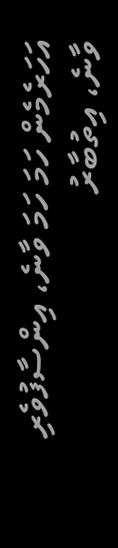އަހަރެމެން ހަމަ ހަމަ ވާނެ، އިންސާފުވެރި ވާނެ، އިތުބާރު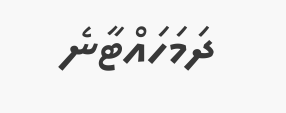ދަމަހައްޓާނެ